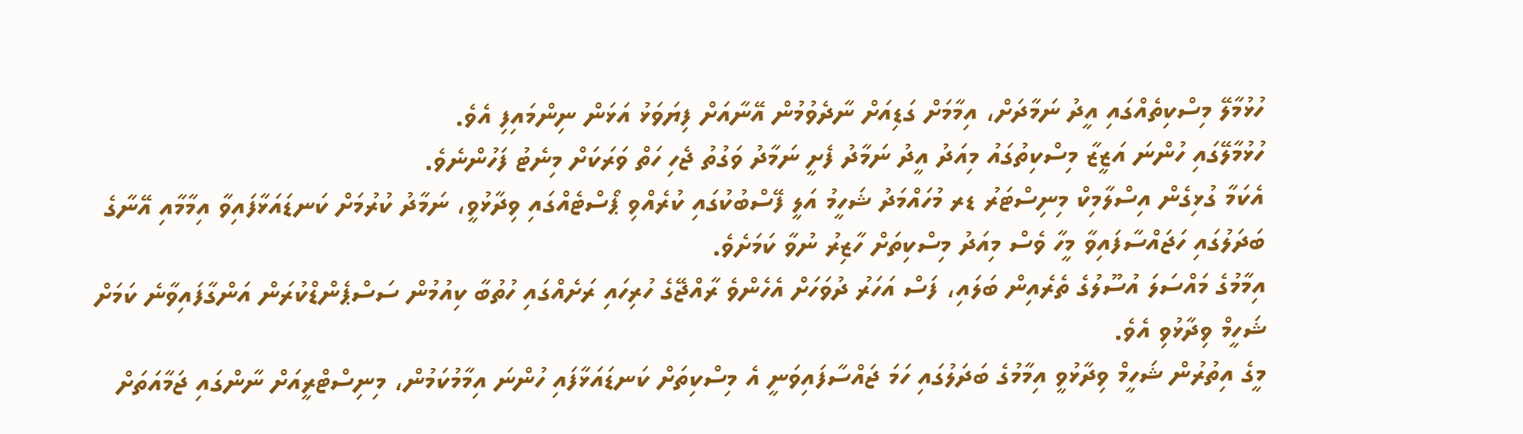ހުޅުމާލޭ މިސްކިތެއްގައި އީދު ނަމާދަށް، އިމާމަށް ގަޑިއަށް ނާދެވުމުން އޭނާއަށް ފިޔަވަޅު އަޅަން ނިންމައިފި އެވެ.
ހުޅުމާލޭގައި ހުންނަ އަޒީޒާ މިސްކިތުގައު މިއަދު އީދު ނަމާދު ފެށީ ނަމާދު ވަގުތު ޖެހި ހަތް ވަރަކަށް މިނެޓު ފަހުންނެވެ.
އެކަމާ ގުޅިގެން އިސްލާމިކް މިނިސްޓަރު ޑރ މުހައްމަދު ޝަހީމު އަލީ ފޭސްބުކުގައި ކުރެއްވި ޕޯސްޓެއްގައި ވިދާޅުވީ، ނަމާދު ކުރުމަށް ކަނޑައަޅާފައިވާ އިމާމާއި އޭނާގެ ބަދަލުގައި ހަޖައްސާފައިވާ މީހާ ވެސް މިއަދު މިސްކިތަށް ހާޒިރު ނުވާ ކަމަށެވެ.
އިމާމުގެ މައްސަލަ އުސޫލުގެ ތެރެއިން ބަލައި، ފަސް އަހަރު ދުވަހަށް އެހެންވެ ރާއްޖޭގެ ހުރިހައި ރަށެއްގައި ހުތުބާ ކިއުމުން ސަސްޕެންޑްކުރަން އަންގާފައިވާނެ ކަމަށް ޝަހީމް ވިދާޅުވި އެވެ.
މީގެ އިތުރުން ޝަހީމް ވިދާޅުވީ އިމާމުގެ ބަދަލުގައި ހަމަ ޖައްސާފައިވަނީ އެ މިސްކިތަށް ކަނޑައަޅާފައި ހުންނަ އިމާމުކަމުން، މިނިސްޓްރީއަށް ނާންގައި ޖަމާއަތަށް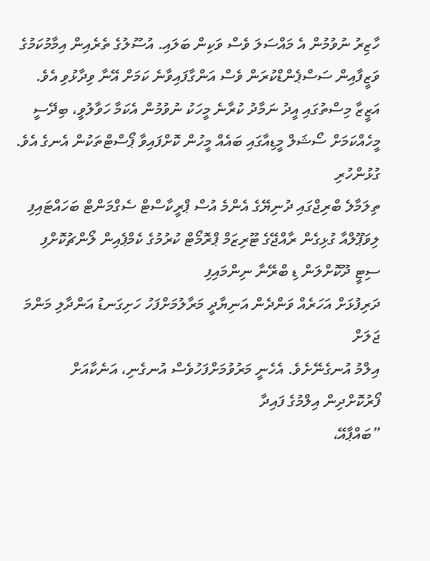ހާޒިރު ނުވުމުން އެ މައްސަލަ ވެސް ވަކިން ބަލައި. އުސޫލުގެ ތެރެއިން އިމާމުކަމުގެ ވަޒީފާއިން ސަސްޕެންޑްކުރަން ވެސް އަންގާފައިވާނެ ކަމަށް އޭނާ ވިދާޅުވި އެވެ.
އަޒީޒާ މިސްތުގައި އީދު ނަމާދު ކުރާނެ މީހަކު ނުވުމުން އެކަމާ ހަވާލުވީ، ބިދޭސީ މީހެއްކަމަށް ސޯޝަލް މީޑިއާގައި ބައެއް މީހުން ކޮށްފައިވާ ޕޯސްޓްތަކުން އެނގެ އެވެ.
ގުޅުންހުރި
ތިލަމާލެ ބްރިޖްގައި ދުނިޔޭގެ އެންމެ އުސް ޕްރީކާސްޓް ސެގްމަންޓް ބަހައްޓައިފި
ލިވަޕޫލްއާ ގުޅިގެން ރާއްޖޭގެ ޓޫރިޒަމް ޕްރޮމޯޓް ކުރުމުގެ ކެމްޕެއިން ލޯންޗުކޮށްފި
ސިޓީ ދޫކޮށްލަން ޑި ބްރޭނާ ނިންމައިފި
ދަރިފުޅަށް އަހަރެއް ވަންދެން އަނިޔާދީ މަރާލުމަށްފަހު ހަށިގަނޑު އަންދާލި މަންމަ ޖަލަށް
އިލްމު އުނގެނޭށެވެ. އެހެނީ މަރުވުމަށްފަހުވެސް އުނގެނި، އަނެކާއަށް ފޯރުކޮށްދިން އިލްމުގެ ފައިދާ
”ބައްޕާއޭ،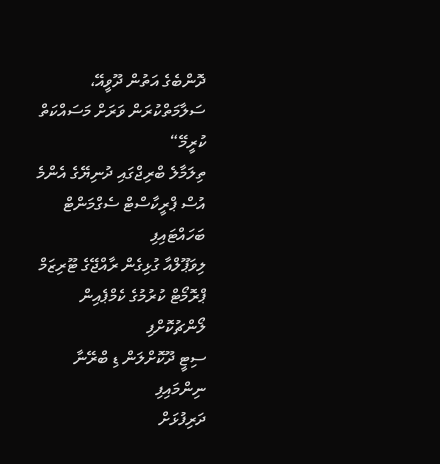ދޮންބެގެ އަތުން ދޫވީއޭ، ސަލާމަތްކުރަން ވަރަށް މަސައްކަތް ކުރީމޭ“
ތިލަމާލެ ބްރިޖްގައި ދުނިޔޭގެ އެންމެ އުސް ޕްރީކާސްޓް ސެގްމަންޓް ބަހައްޓައިފި
ލިވަޕޫލްއާ ގުޅިގެން ރާއްޖޭގެ ޓޫރިޒަމް ޕްރޮމޯޓް ކުރުމުގެ ކެމްޕެއިން ލޯންޗުކޮށްފި
ސިޓީ ދޫކޮށްލަން ޑި ބްރޭނާ ނިންމައިފި
ދަރިފުޅަށް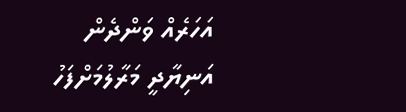އަހަރެއް ވަންދެން އަނިޔާދީ މަރާލުމަށްފަހު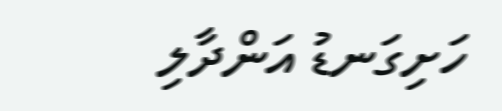ހަށިގަނޑު އަންދާލި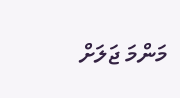މަންމަ ޖަލަށް